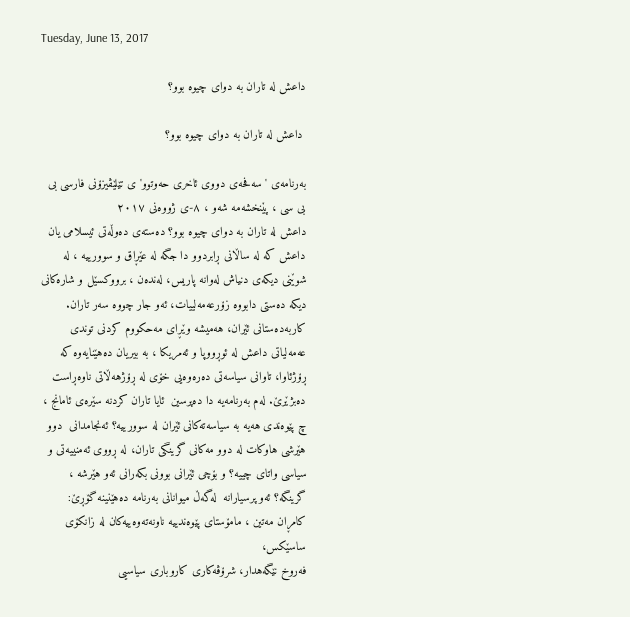Tuesday, June 13, 2017

داعش لە تاران بە دوای چیوە بوو؟

 داعش لە تاران بە دوای چیوە بوو؟

بەرنامەی ' سەفحەی دووی ئاخری حەوتوو' ی تێلێڤیزۆنی فارسی بی بی سی ، پێنخشەمە شەو ، ٨-ی ژووەنی ٢٠١٧
داعش لە تاران بە دوای چیوە بوو؟ دەستەی دەوڵەتی ئیسلامی یان داعش کە لە ساڵانی ڕابردوو دا جگە لە عێڕاق و سوورییە ، لە شوێنی دیکەی دنیاش لەوانە پاریس، لەندەن ، برووکسێل و شارەکانی دیکە دەستی دابووە زۆرعەمەلییات، ئەو جار چووە سەر تاران. کاربەدەستانی ئێران، هەمیشە وێڕای مەحکووم کردنی توندی عەمەلیاتی داعش لە ئوڕووپا و ئەمریکا ، بە بیریان دەهێنایەوە کە ڕۆژئاوا، تاوانی سیاسەتی دەرەوەیی خۆی لە ڕۆژهەڵاتی ناوەڕاست دەبژێرێ. لەم بەرنامەیە دا دەپرسین  ئایا تاران کردنە سێرەی ئامانج ، چ پێوەندی هەیە بە سیاسەتەکانی ئێران لە سوورییە؟ ئەنجامدانی  دوو هێرشی هاوکات لە دوو مەکانی گرینگی تاران، لە ڕووی ئەمنییەتی و سیاسی واتای چییە؟ و بۆچی ئێرانی بوونی بکەرانی ئەو هێرشە ، گرینگە؟ ئەو پرسیارانە  لەگەڵ میوانانی بەرنامە دەهێنینە گۆڕێ:
کامڕان مەتین ، مامۆستای پێوەندییە ناونەتەوەییەکان لە زانکۆی ساسێکس،
فەروخ نێگەهدار، شرۆڤەکاری کاروباری سیاسیی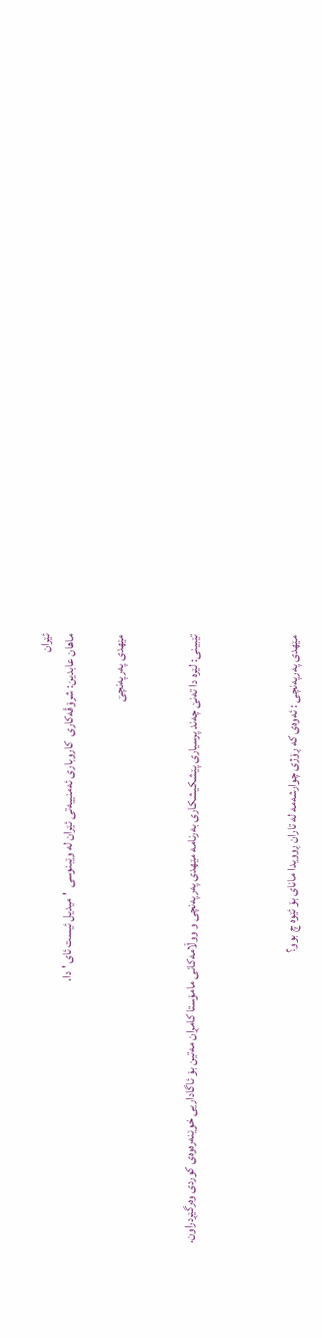ئێران
ماهان عابدین: شرۆڤەکاری  کاروباری ئەمنییەتی ئێران لە وێبنوسی  ' میدیل ئیست ئای ' دا.

مێهدی پەرپەنچێ


تێبینی: لێرە دا تەنێ چەند پرسیاری پێشکیشکاری بەرنامە مێهدی پەرپەنچی و ووڵامەکانی مامۆستا کامڕان مەتین بۆ ئاگاداریی خوێنەرەوەی کوردی وەرگێڕدراون.



مێهدی پەرپەنچی : ئەوەی کە ڕۆژی چوارشەمە لە تاران ڕوویدا مانای بۆ ئێوە چ بوو؟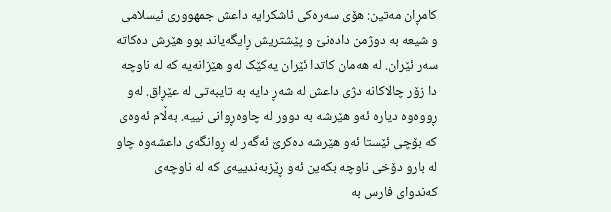کامڕان مەتین: هۆی سەرەکی ئاشکرایە داعش جمهووری ئیسلامی و شیعە بە دوژمن دادەنێ و پێشتریش ڕایگەیاند بوو هێرش دەکاتە سەر ئێران. لە هەمان کاتدا ئێران یەکێک لەو هێزانەیە کە لە ناوچە دا زۆر چالاکانە دژی داعش لە شەڕ دایە بە تایبەتی لە عێڕاق. لەو ڕووەوە دیارە ئەو هێرشە بە دوور لە چاوەڕوانی نییە. بەڵام ئەوەی کە بۆچی ئێستا ئەو هێرشە دەکرێ ئەگەر لە ڕوانگەی داعشەوە چاو لە بارو دۆخی ناوچە بکەین ئەو ڕێزبەندییەی کە لە ناوچەی کەندوای فارس بە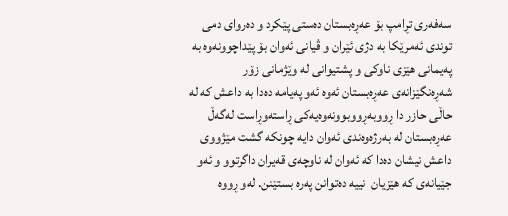سەفەری تڕامپ بۆ عەڕەبستان دەستی پێکرد و دەروای دمی توندی ئەمرێکا بە دژی ئێران و ڤیانی ئەوان بۆ پێداچوونەوە بە پەیمانی هێزی ناوکی و پشتیوانی لە وێژمانی زۆر شەڕەنگێزانەی عەڕەبستان ئەوە ئەو پەیامە دەدا بە داعش کە لە حاڵی حازر دا ڕووبەڕووبوونەوەیەکی ڕاستەوڕاست لەگەڵ عەڕەبستان لە بەرژەوەندی ئەوان دایە چونکە گشت مێژووی داعش نیشان دەدا کە ئەوان لە ناوچەی قەیران داگرتوو و ئەو جێیانەی کە هێزیان  نییە دەتوانن پەرە بستێنن. لەو ڕووە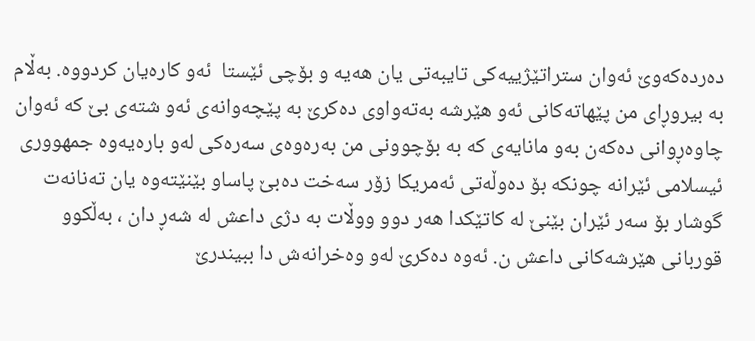دەردەکەوێ ئەوان ستراتێژییەکی تایبەتی یان هەیە و بۆچی ئێستا  ئەو کارەیان کردووە. بەڵام بە بیروڕای من پێهاتەکانی ئەو هێرشە بەتەواوی دەکرێ بە پێچەوانەی ئەو شتەی بێ کە ئەوان چاوەڕوانی دەکەن بەو مانایەی کە بە بۆچوونی من بەرەوەی سەرەکی لەو بارەیەوە جمهووری ئیسلامی ئێرانە چونکە بۆ دەوڵەتی ئەمریکا زۆر سەخت دەبێ پاساو بێنێتەوە یان تەنانەت گوشار بۆ سەر ئێران بێنێ لە کاتێکدا هەر دوو ووڵات بە دژی داعش لە شەڕ دان ، بەڵکوو قوربانی هێرشەکانی داعش ن. ئەوە دەکرێ لەو وەخرانەش دا ببیندرێ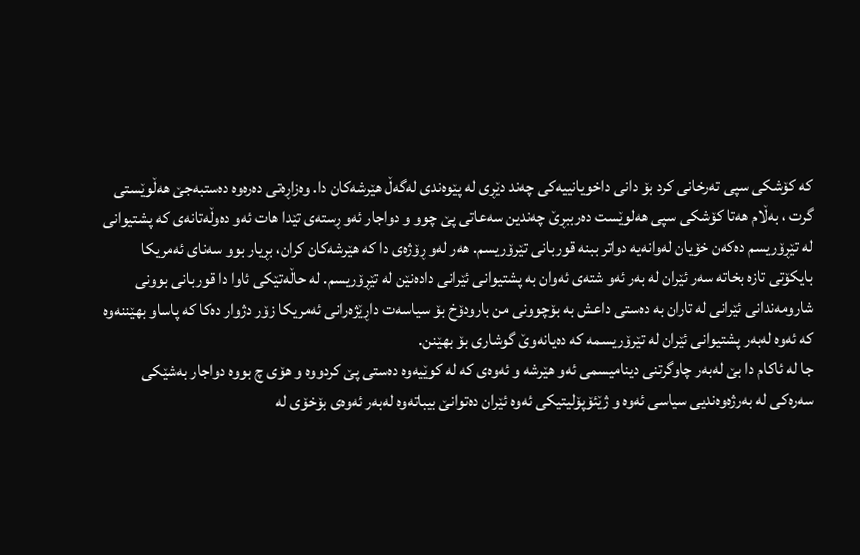کە کۆشکی سپی تەرخانی کرد بۆ دانی داخویانییەکی چەند دێڕی لە پێوەندی لەگەڵ هێرشەکان دا. وەزاڕەتی دەرەوە دەستبەجێ هەڵوێستی گرت ، بەڵام هەتا کۆشکی سپی هەلوێست دەرببڕێ چەندین سەعاتی پێ چوو و دواجار ئەو ڕستەی تێدا هات ئەو دەوڵەتانەی کە پشتیوانی لە تێڕۆریسم دەکەن خۆیان لەوانەیە دواتر ببنە قوربانی تێرۆریسم. هەر لەو ڕۆژەی دا کە هێرشەکان کران، بڕیار بوو سەنای ئەمریکا بایکۆتی تازە بخاتە سەر ئێران لە بەر ئەو شتەی ئەوان بە پشتیوانی ئێرانی دادەنێن لە تێڕۆریسم. لە حاڵەتێکی ئاوا دا قوربانی بوونی شارومەندانی ئێرانی لە تاران بە دەستی داعش بە بۆچوونی من بارودۆخ بۆ سیاسەت داڕێژەرانی ئەمریکا زۆر دژوار دەکا کە پاساو بهێننەوە کە ئەوە لەبەر پشتیوانی ئێران لە تێرۆریسمە کە دەیانەوێ گوشاری بۆ بهێنن.
جا لە ئاکام دا بێ لەبەر چاوگرتنی دینامیسمی ئەو هێرشە و ئەوەی کە لە کوێیەوە دەستی پێ کردووە و هۆی چ بووە دواجار بەشێکی سەرەکی لە بەرژەوەندیی سیاسی ئەوە و ژێئۆپۆلیتیکی ئەوە ئێران دەتوانێ بیباتەوە لەبەر ئەوەی بۆخۆی لە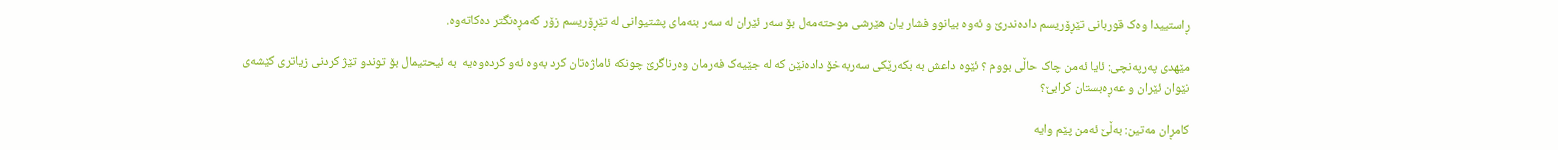ڕاستییدا وەک قوربانی تێڕۆریسم دادەندرێ و ئەوە بیانوو فشار یان هێرشی موحتەمەل بۆ سەر ئێران لە سەر بنەمای پشتیوانی لە تێڕۆریسم زۆر کەمڕەنگتر دەکاتەوە.

مێهدی پەرپەنچی: ئایا ئەمن چاک حاڵی بووم ؟ ئێوە داعش بە بکەرێکی سەربەخۆ دادەنێن کە لە جێیەک فەرمان وەرناگرێ چونکە ئاماژەتان کرد بەوە ئەو کردەوەیە  بە ئیحتیمال بۆ توندو تێژ کردنی زیاتری کێشەی نێوان ئێران و عەڕەبستان کرابێ؟

کامڕان مەتین: بەڵێ ئەمن پێم وایە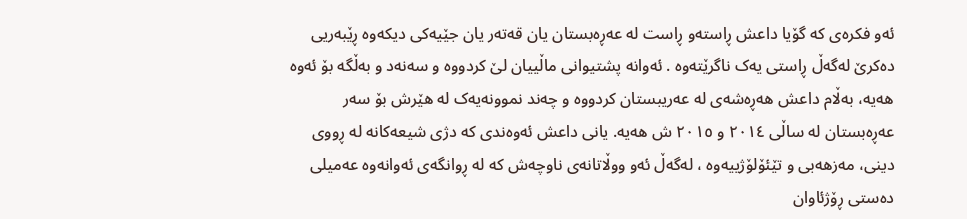ئەو فکرەی کە گۆیا داعش ڕاستەو ڕاست لە عەڕەبستان یان قەتەر یان جێیەکی دیکەوە ڕێبەریی دەکرێ لەگەڵ ڕاستی یەک ناگرێتەوە . ئەوانە پشتیوانی ماڵییان لێ کردووە و سەنەد و بەڵگە بۆ ئەوە هەیە، بەڵام داعش هەڕەشەی لە عەريبستان کردووە و چەند نموونەیەک لە هێرش بۆ سەر عەڕەبستان لە ساڵی ٢٠١٤ و ٢٠١٥ ش هەیە. یانی داعش ئەوەندی کە دژی شیعەکانە لە ڕووی دینی، مەزهەبی و تێئۆلۆژییەوە ، لەگەڵ ئەو ووڵاتانەی ناوچەش کە لە ڕوانگەی ئەوانەوە عەمیلی دەستی ڕۆژئاوان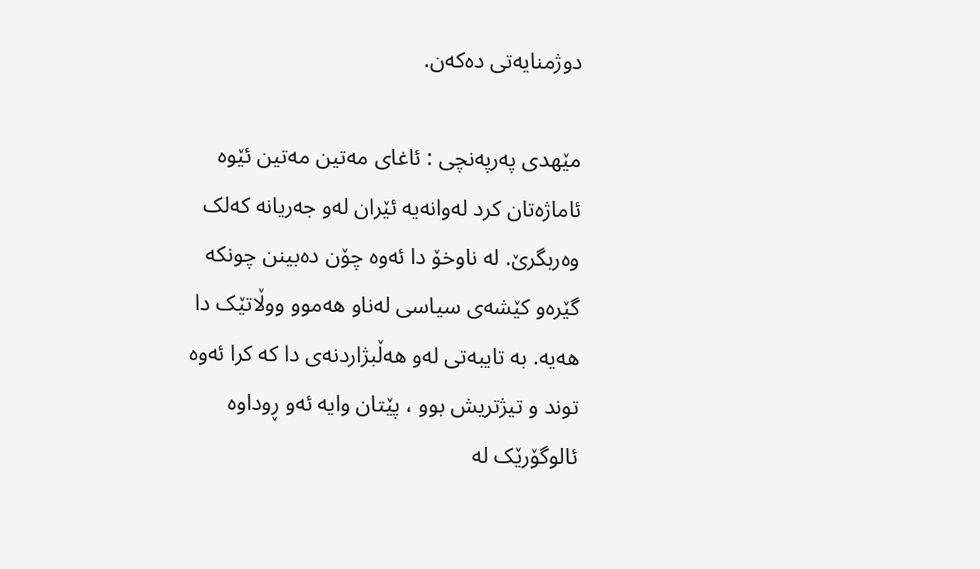دوژمنایەتی دەکەن.

مێهدی پەرپەنچی : ئاغای مەتین مەتین ئێوە  ئاماژەتان کرد لەوانەیە ئێران لەو جەریانە کەلک وەربگرێ. لە ناوخۆ دا ئەوە چۆن دەبینن چونکە گێرەو کێشەی سیاسی لەناو هەموو ووڵاتێک دا هەیە. بە تایبەتی لەو هەڵبژاردنەی دا کە کرا ئەوە توند و تیژتریش بوو ، پێتان وایە ئەو ڕوداوە  ئالوگۆرێک لە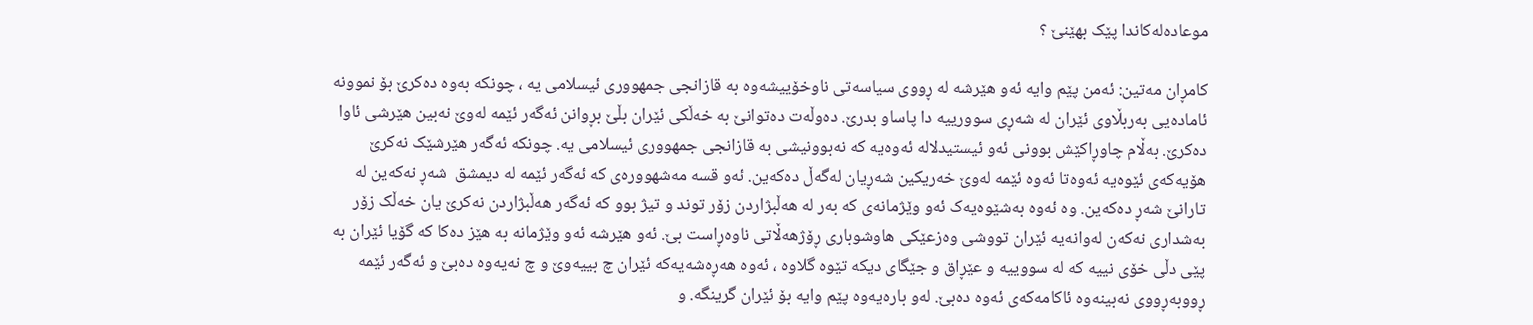موعادەلەکاندا پێک بهێنێ ؟

کامڕان مەتین: ئەمن پێم وایە ئەو هێرشە لە ڕووی سیاسەتی ناوخۆییشەوە بە قازانجی جمهووری ئیسلامی یە ، چونکە بەوە دەکرێ بۆ نموونە ئامادەیی بەربڵاوی ئێران لە شەڕی سوورییە دا پاساو بدرێ. دەوڵەت دەتوانێ بە خەڵکی ئێران بڵێ بڕوانن ئەگەر ئێمە لەوێ نەبین هێرشی ئاوا دەکرێ. بەڵام چاوڕاکێش بوونی ئەو ئیستیدلالە ئەوەیە کە نەبوونیشی بە قازانجی جمهووری ئیسلامی یە. چونکە ئەگەر هێرشێک نەکرێ هۆیەکەی ئێوەیە ئەوەتا ئەوە ئێمە لەوێ خەریکین شەڕیان لەگەڵ دەکەین. ئەو قسە مەشهوورەی کە ئەگەر ئێمە لە دیمشق  شەڕ نەکەین لە تارانێ شەڕ دەکەین. وە ئەوە بەشێوەیەک ئەو وێژمانەی کە بەر لە هەڵبژاردن زۆر توند و تیژ بوو کە ئەگەر هەڵبژاردن نەکرێ یان خەڵک زۆر بەشداری نەکەن لەوانەیە ئێران تووشی وەزعێکی هاوشوباری ڕۆژهەڵاتی ناوەڕاست بێ. ئەو هێرشە ئەو وێژمانە بە هێز دەکا کە گۆیا ئێران بە پێی دڵی خۆی نییە کە لە سووییە و عێڕاق و جێگای دیکە تێوە گلاوە ، ئەوە هەڕەشەیەکە ئێران چ بییەوێ و چ نەیەوە دەبێ و ئەگەر ئێمە ڕووبەڕووی نەبینەوە ئاکامەکەی ئەوە دەبێ. لەو بارەیەوە پێم وایە بۆ ئێران گرینگە. و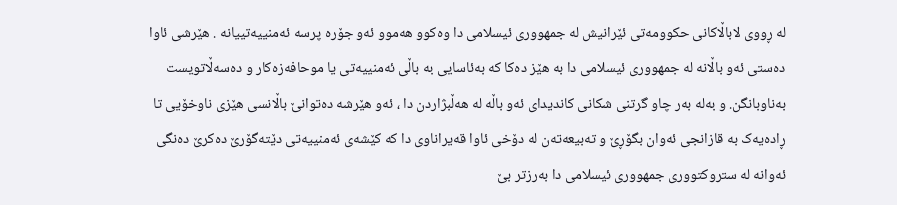لە ڕووی لاباڵاکانی حکوومەتی ئێرانیش لە جمهووری ئیسلامی دا وەکوو هەموو ئەو جۆرە پرسە ئەمنییەتییانە . هێرشی ئاوا دەستی ئەو باڵانە لە جمهووری ئیسلامی دا بە هێز دەکا کە بەئاسایی بە باڵی ئەمنییەتی یا موحافەزەکار و دەسەڵاتویست بەناوبانگن. و بەلە بەر چاو گرتنی شکانی کاندیدای ئەو باڵە لە هەڵبژاردن دا ، ئەو هێرشە دەتوانێ باڵانسی هێزی ناوخۆیی تا ڕادەیەک بە قازانجی ئەوان بگۆڕێ و تەبیعەتەن لە دۆخی ئاوا قەیراناوی دا کە کێشەی ئەمنییەتی دێتەگۆرێ دەکرێ دەنگی ئەوانە لە ستروکتووری جمهووری ئیسلامی دا بەرزتر بێ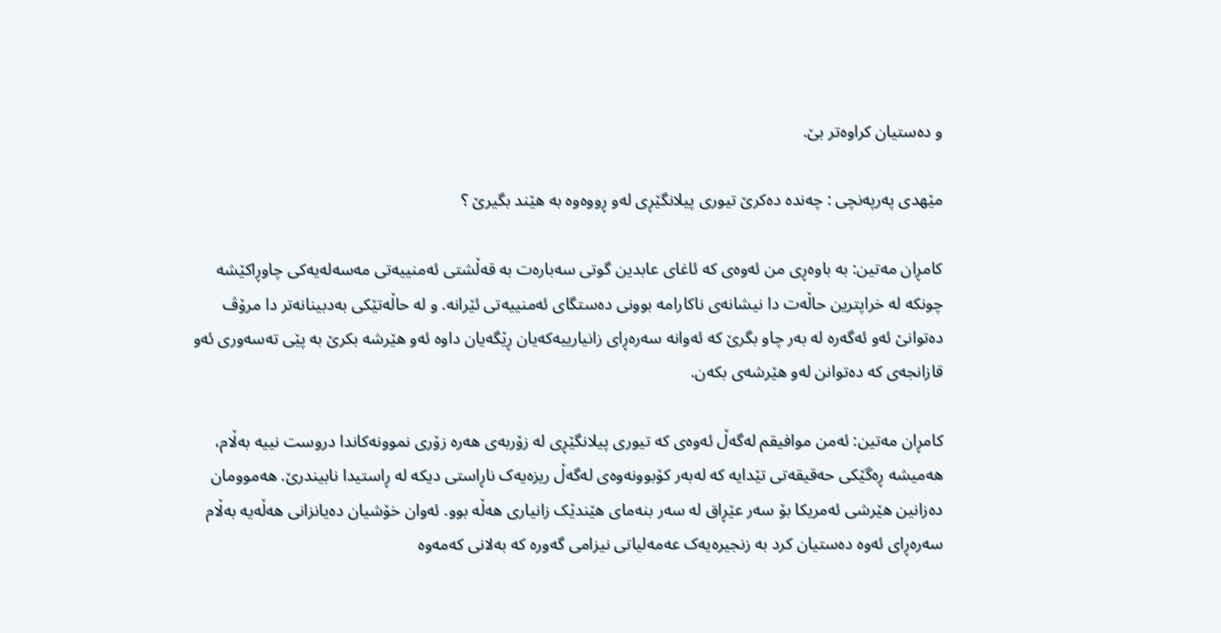و دەستیان کراوەتر بێ.

مێهدی پەرپەنچی : چەندە دەکرێ تیوری پیلانگێڕی لەو ڕووەوە بە هێند بگیرێ ؟

کامڕان مەتین: بە باوەڕی من ئەوەی کە ئاغای عابدین گوتی سەبارەت بە قەڵشتی ئەمنییەتی مەسەلەیەکی چاوڕاکێشە چونکە لە خراپترین حاڵەت دا نیشانەی ناکارامە بوونی دەستگای ئەمنییەتی ئێرانە. و لە حاڵەتێکی بەدبینانەتر دا مرۆڤ دەتوانێ ئەو ئەگەرە لە بەر چاو بگرێ کە ئەوانە سەرەڕای زانیارییەکەیان ڕێگەیان داوە ئەو هێرشە بکرێ بە پێی تەسەوری ئەو قازانجەی کە دەتوانن لەو هێرشەی بکەن.

کامڕان مەتین: ئەمن موافیقم لەگەڵ ئەوەی کە تیوری پیلانگێڕی لە زۆربەی هەرە زۆری نموونەکاندا دروست نییە بەڵام، هەمیشە ڕەگێکی حەقیقەتی تێدایە کە لەبەر کۆبوونەوەی لەگەڵ ریزەیەک ناڕاستی دیکە لە ڕاستیدا نابیندرێ. هەموومان دەزانین هێرشی ئەمریکا بۆ سەر عێڕاق لە سەر بنەمای هێندێک زانیاری هەڵە بوو. ئەوان خۆشیان دەیانزانی هەڵەیە بەڵام سەرەڕای ئەوە دەستیان کرد بە زنجیرەیەک عەمەلیاتی نیزامی گەورە کە بەلانی کەمەوە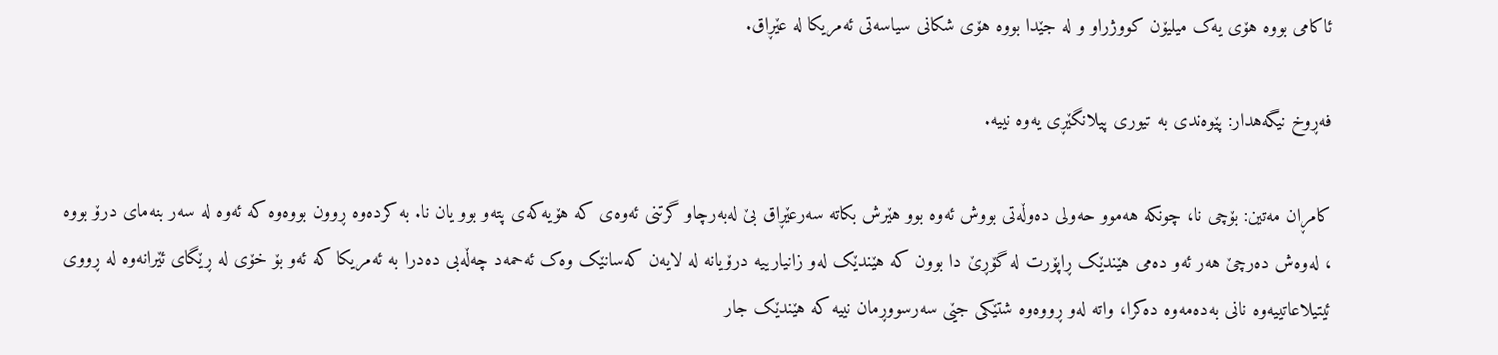ئاکامی بووە هۆی یەک میلیۆن کووژراو و لە جێدا بووە هۆی شکانی سیاسەتی ئەمریکا لە عێڕاق.

فەڕوخ نیگەهدار: پێوەندی بە تیوری پیلانگێڕی یەوە نییە.

کامڕان مەتین: بۆچی نا، چونکە هەموو حەولی دەوڵەتی بووش ئەوە بوو هێرش بکاتە سەرعێڕاق بێ لەبەرچاو گرتنی ئەوەی کە هۆیەکەی پتەو بوو یان نا. بە کردەوە ڕوون بووەوە کە ئەوە لە سەر بنەمای درۆ بووە ، لەوەش دەرچێ هەر ئەو دەمی هێندێک ڕاپۆرت لە گۆڕێ دا بوون کە هێندێک لەو زانیارییە درۆیانە لە لایەن کەسانێک وەک ئەحمەد چەڵەبی دەدرا بە ئەمریکا کە ئەو بۆ خۆی لە ڕێگای ئێرانەوە لە ڕووی ئیتیلاعاتییەوە نانی بەدەمەوە دەکرا، واتە لەو ڕووەوە شتێکی جێی سەرسووڕمان نییە کە هێندێک جار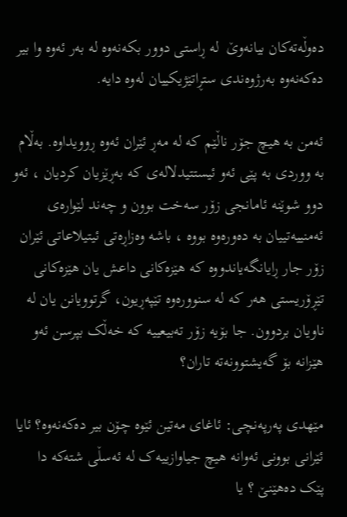دەوڵەتەکان بیانەوێ  لە ڕاستی دوور بکەنەوە لە بەر ئەوە وا بیر دەکەنەوە بەرژوەندی ستڕاتێژیکییان لەوە دایە.

ئەمن بە هیچ جۆر ناڵێم کە لە مەڕ ئێران ئەوە ڕوویداوە. بەڵام بە ووردی بە پێی ئەو ئیستتیدلالەی کە بەڕێزیان کردیان ، ئەو دوو شوێنە ئامانجی زۆر سەخت بوون و چەند لێوارەی ئەمنییەتییان بە دەورەوە بووە ، باشە وەزاڕەتی ئیتیلاعاتی ئێران زۆر جار ڕایانگەیاندووە کە هێزەکانی داعش یان هێزەکانی تێڕۆریستی هەر کە لە سنوورەوە تێپەڕیون، گرتوویانن یان لە ناویان بردوون. جا بۆیە زۆر تەبیعییە کە خەڵک بپرسن ئەو هێزانە بۆ گەیشتوونەتە تاران؟

مێهدی پەرپەنچی: ئاغای مەتین ئێوە چۆن بیر دەکەنەوە؟ ئایا ئێرانی بوونی ئەوانە هیچ جیاوازییەک لە ئەسڵی شتەکە دا پێک دەهێنێ ؟ یا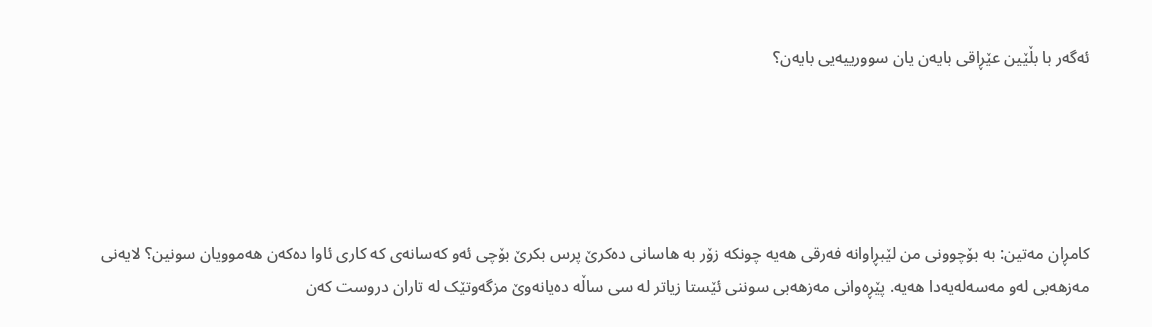ئەگەر با بڵێین عێڕاقی بایەن یان سوورییەیی بایەن؟





کامڕان مەتین: بە بۆچوونی من لێبڕاوانە فەرقی هەیە چونکە زۆر بە هاسانی دەکرێ پرس بکرێ بۆچی ئەو کەسانەی کە کاری ئاوا دەکەن هەموویان سونین؟ لایەنی مەزهەبی لەو مەسەلەیەدا هەیە. پێڕەوانی مەزهەبی سوننی ئێستا زیاتر لە سی ساڵە دەیانەوێ مزگەوتێک لە تاران دروست کەن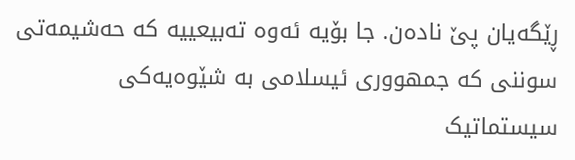ڕێگەیان پێ نادەن. جا بۆیە ئەوە تەبیعییە کە حەشیمەتی سوننی کە جمهووری ئیسلامی بە شێوەیەکی سیستماتیک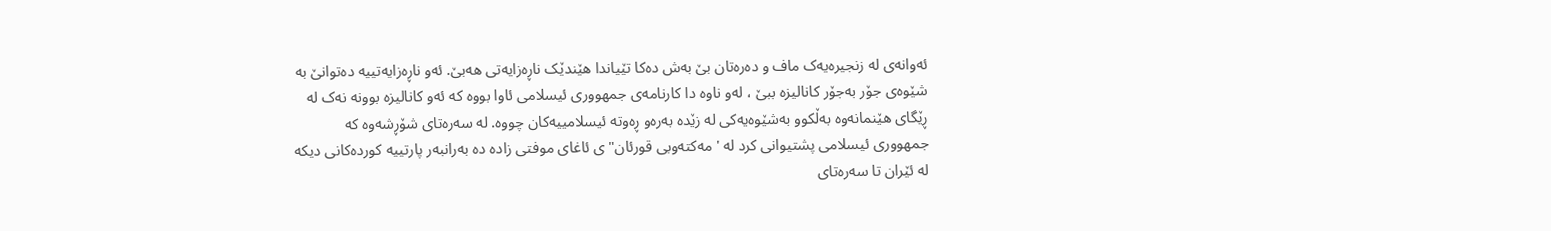ئەوانەی لە زنجیرەیەک ماف و دەرەتان بێ بەش دەکا تێیاندا هێندێک ناڕەزایەتی هەبێ. ئەو ناڕەزایەتییە دەتوانێ بە شێوەی جۆر بەجۆر کانالیزە ببێ ، لەو ناوە دا کارنامەی جمهووری ئیسلامی ئاوا بووە کە ئەو کانالیزە بوونە نەک لە ڕێگای هێنمانەوە بەڵکوو بەشێوەیەکی لە زێدە بەرەو ڕەوتە ئیسلامییەکان چووە. لە سەرەتای شۆڕشەوە کە جمهووری ئیسلامی پشتیوانی کرد لە ' مەکتەوبی قورئان" ی ئاغای موفتی زادە دە بەرانبەر پارتییە کوردەکانی دیکە لە ئێران تا سەرەتای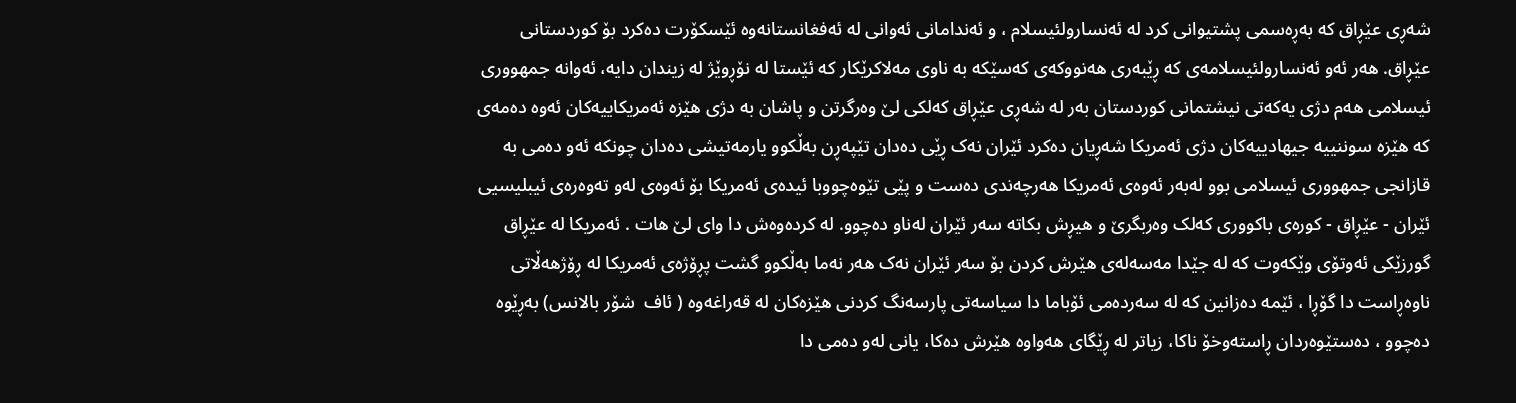شەڕی عێڕاق کە بەڕەسمی پشتیوانی کرد لە ئەنسارولئیسلام ، و ئەندامانی ئەوانی لە ئەفغانستانەوە ئێسکۆرت دەکرد بۆ کوردستانی عێڕاق. هەر ئەو ئەنسارولئیسلامەی کە ڕێبەری هەنووکەی کەسێکە بە ناوی مەلاکرێکار کە ئێستا لە نۆڕوێژ لە زیندان دایە، ئەوانە جمهووری ئیسلامی هەم دژی یەکەتی نیشتمانی کوردستان بەر لە شەڕی عێڕاق کەلکی لێ وەرگرتن و پاشان بە دژی هێزە ئەمریکاییەکان ئەوە دەمەی کە هێزە سوننییە جیهادییەکان دژی ئەمریکا شەڕیان دەکرد ئێران نەک ڕێی دەدان تێپەڕن بەڵکوو یارمەتیشی دەدان چونکە ئەو دەمی بە قازانجی جمهووری ئیسلامی بوو لەبەر ئەوەی ئەمریکا هەرچەندی دەست و پێی تێوەچووبا ئیدەی ئەمریکا بۆ ئەوەی لەو تەوەرەی ئیبلیسیی ئێران - عێڕاق - کورەی باکووری کەلک وەربگرێ و هیڕش بکاتە سەر ئێران لەناو دەچوو. لە کردەوەش دا وای لێ هات . ئەمریکا لە عێڕاق گورزێکی ئەوتۆی وێکەوت کە لە جێدا مەسەلەی هێرش کردن بۆ سەر ئێران نەک هەر نەما بەڵکوو گشت پڕۆژەی ئەمریکا لە ڕۆژهەڵاتی ناوەڕاست دا گۆڕا ، ئێمە دەزانین کە لە سەردەمی ئۆباما دا سیاسەتی پارسەنگ کردنی هێزەکان لە قەراغەوە ( ئاف  شۆر بالانس) بەڕێوە دەچوو ، دەستێوەردان ڕاستەوخۆ ناکا، زیاتر لە ڕێگای هەواوە هێرش دەکا، یانی لەو دەمی دا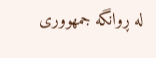لە ڕوانگە جمهووری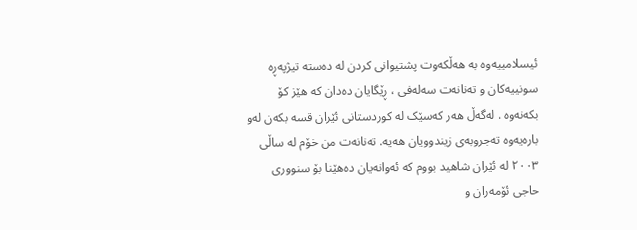ئیسلامییەوە بە هەڵکەوت پشتیوانی کردن لە دەستە تیژپەڕە سونییەکان و تەنانەت سەلەفی ، ڕێگایان دەدان کە هێز کۆ بکەنەوە . لەگەڵ هەر کەسێک لە کوردستانی ئێران قسە بکەن لەو بارەیەوە تەجروبەی زیندوویان هەیە. تەنانەت من خۆم لە ساڵی ٢٠٠٣ لە ئێران شاهید بووم کە ئەوانەیان دەهێنا بۆ سنووری حاجی ئۆمەران و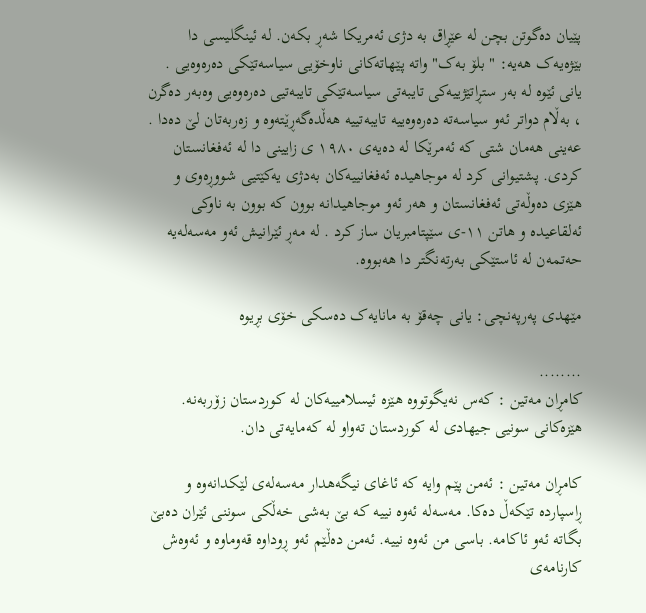پێیان دەگوتن بچن لە عێڕاق بە دژی ئەمریکا شەڕ بکەن. لە ئینگلیسی دا بێژەیەک هەیە: " بلۆ بەک" واتە پێهاتەکانی ناوخۆیی سیاسەتێکی دەرەوەیی . یانی ئێوە لە بەر ستڕاتێژییەکی تایبەتی سیاسەتێکی تایبەتیی دەرەوەیی وەبەر دەگرن ، بەڵام دواتر ئەو سیاسەتە دەرەوەییە تایبەتییە هەڵدەگەڕێتەوە و زەربەتان لێ دەدا . عەینی هەمان شتی کە ئەمرێکا لە دەیەی ١٩٨٠ ی زایینی دا لە ئەفغانستان کردی. پشتیوانی کرد لە موجاهیدە ئەفغانییەکان بەدژی یەکێتیی شووڕەوی و هێزی دەوڵەتی ئەفغانستان و هەر ئەو موجاهیدانە بوون کە بوون بە ناوکی ئەلقاعیدە و هاتن ١١-ی سێپتامبریان ساز کرد . لە مەڕ ئێرانیش ئەو مەسەلەیە حەتمەن لە ئاستێکی بەرتەنگتر دا هەبووە.

مێهدی پەرپەنچی: یانی چەقۆ بە مانایەک دەسکی خۆی بڕیوە

........
کامڕان مەتین : کەس نەیگوتووە هێزە ئیسلامییەکان لە کوردستان زۆربەنە.
هێزەکانی سونیی جیهادی لە کوردستان تەواو لە کەمایەتی دان.

کامڕان مەتین : ئەمن پێم وایە کە ئاغای نیگەهدار مەسەلەی لێکدانەوە و ڕاسپاردە تێکەڵ دەکا. مەسەلە ئەوە نییە کە بێ بەشی خەڵکی سوننی ئێران دەبێ بگاتە ئەو ئاکامە. باسی من ئەوە نییە. ئەمن دەڵێم ئەو ڕوداوە قەوماوە و ئەوەش کارنامەی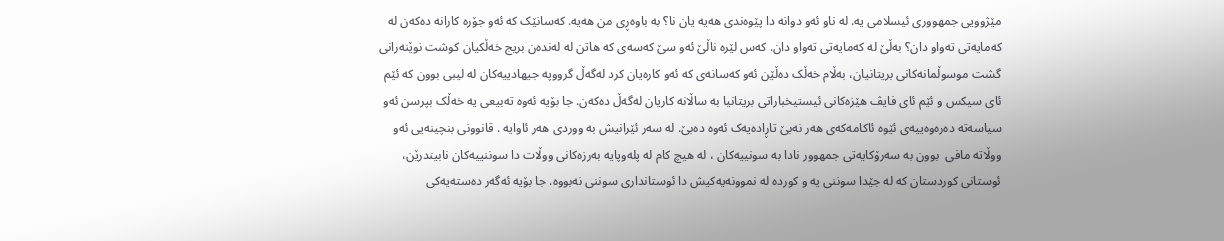مێژوویی جمهووری ئیسلامی یە. لە ناو ئەو دوانە دا پێوەندی هەیە یان نا؟ بە باوەڕی من هەیە. کەسانێک کە ئەو جۆرە کارانە دەکەن لە کەمایەتی تەواو دان؟ بەڵێ لە کەمایەتی تەواو دان. کەس لێرە ناڵێ ئەو سێ کەسەی کە هاتن لە لەندەن بریج خەڵکیان کوشت نوێنەرانی گشت موسوڵمانەکانی بریتانیان، بەڵام خەڵک دەڵێن ئەو کەسانەی کە ئەو کارەیان کرد لەگەڵ گرووپە جیهادییەکان لە لیبی بوون کە ئێم ئای سیکس و ئێم ئای فایڤ هێزەکانی ئیستیخباراتی بریتانیا بە ساڵانە کاریان لەگەڵ دەکەن. جا بۆیە ئەوە تەبیعی یە خەڵک بپرسن ئەو سیاسەتە دەرەوەییەی ئێوە ئاکامەکەی هەر نەبێ تاڕادەیەک ئەوە دەبێ. لە سەر ئێرانیش بە ووردی هەر ئاوایە . قانوونی بنچینەیی ئەو ووڵاتە مافی  بوون بە سەرۆکایەتی جمهوور نادا بە سونییەکان ، لە هیچ کام لە پلەوپایە بەرزەکانی ووڵات دا سوننییەکان نابیندرێن، ئوستانی کوردستان کە لە جێدا سوننی یە و کوردە لە نموونەیەکیش دا ئوستانداری سوننی نەبووە. جا بۆیە ئەگەر دەستەیەکی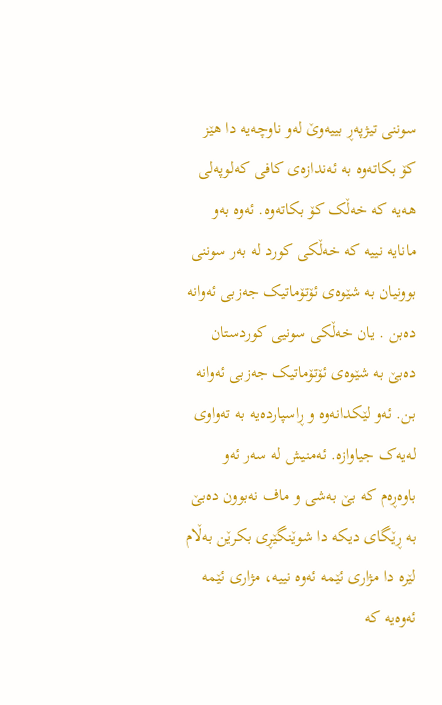سوننی تیژپەڕ بییەوێ لەو ناوچەیە دا هێز کۆ بکاتەوە بە ئەندازەی کافی کەلوپەلی هەیە کە خەڵک کۆ بکاتەوە. ئەوە بەو مانایە نییە کە خەڵکی کورد لە بەر سوننی بوونیان بە شێوەی ئۆتۆماتیک جەزبی ئەوانە دەبن . یان خەڵکی سونیی کوردستان دەبێ بە شێوەی ئۆتۆماتیک جەزبی ئەوانە بن. ئەو لێکدانەوە و ڕاسپاردەیە بە تەواوی لەیەک جیاوازە. ئەمنیش لە سەر ئەو باوەڕەم کە بێ بەشی و ماف نەبوون دەبێ بە ڕێگای دیکە دا شوێنگێڕی بکرێن بەڵام لێرە دا مژاری ئێمە ئەوە نییە، مژاری ئێمە ئەوەیە کە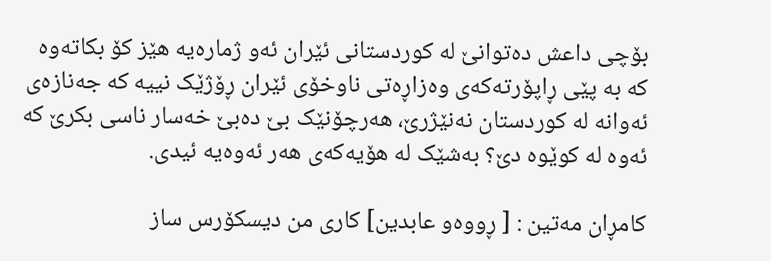بۆچی داعش دەتوانێ لە کوردستانی ئێران ئەو ژمارەیە هێز کۆ بکاتەوە کە بە پێی ڕاپۆرتەکەی وەزاڕەتی ناوخۆی ئێران ڕۆژێک نییە کە جەنازەی ئەوانە لە کوردستان نەنێژرێ، هەرچۆنێک بێ دەبێ خەسار ناسی بکرێ کە ئەوە لە کوێوە دێ؟ بەشێک لە هۆیەکەی هەر ئەوەیە ئیدی.

کامڕان مەتین : [ ڕووەو عابدین] کاری من دیسکۆرس ساز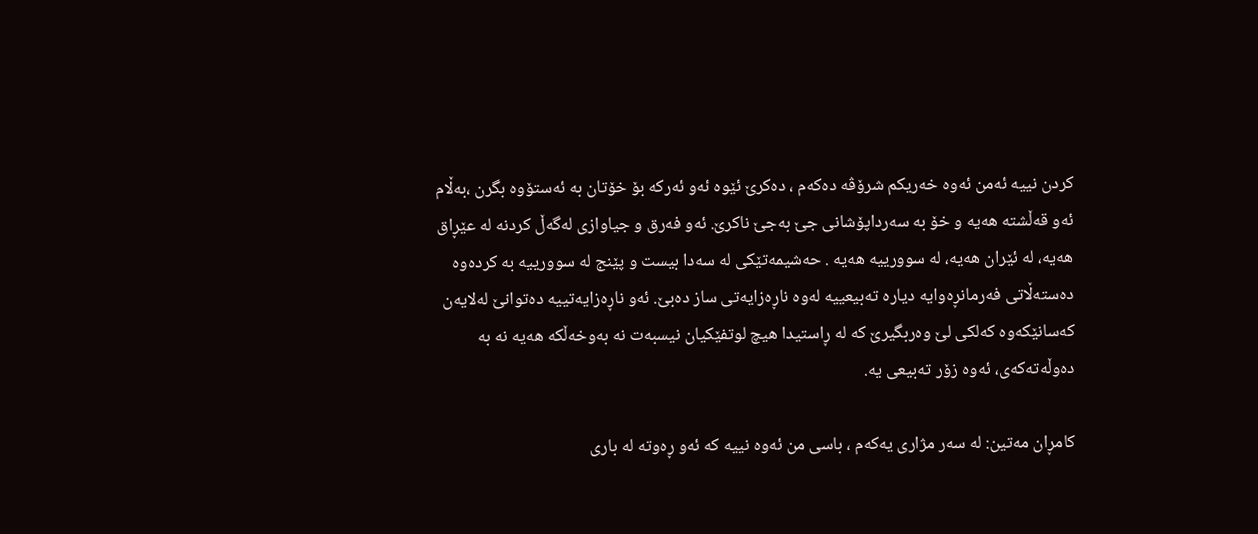کردن نییە ئەمن ئەوە خەریکم شرۆڤە دەکەم ، دەکرێ ئێوە ئەو ئەرکە بۆ خۆتان بە ئەستۆوە بگرن ،بەڵام  ئەو قەڵشتە هەیە و خۆ بە سەرداپۆشانی جێ بەجێ ناکرێ. ئەو فەرق و جیاوازی لەگەڵ کردنە لە عێڕاق هەیە، لە ئێران هەیە، لە سوورییە هەیە . حەشیمەتێکی لە سەدا بیست و پێنج لە سوورییە بە کردەوە دەستەڵاتی فەرمانڕەوایە دیارە تەبیعییە لەوە ناڕەزایەتی ساز دەبێ. ئەو ناڕەزایەتییە دەتوانێ لەلایەن کەسانێکەوە کەلکی لێ وەربگیرێ کە لە ڕاستیدا هیچ لوتفێکیان نیسبەت نە بەوخەڵکە هەیە نە بە دەوڵەتەکەی، ئەوە زۆر تەبیعی یە.

کامڕان مەتین: لە سەر مژاری یەکەم ، باسی من ئەوە نییە کە ئەو ڕەوتە لە باری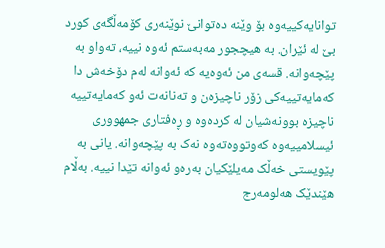توانایەکییەوە بۆ وێنە دەتوانێ نوێنەری کۆمەڵگەی کورد بێ لە ئێران. بە هیچجور مەبەستم ئەوە نییە، تەواو بە پێچەوانە. قسەی من ئەوەیە کە ئەوانە لەم دۆخەش دا کەمایەتییەکی زۆر ناچیزەن و تەنانەت ئەو کەمایەتییە ناچیزە بوونەشیان لە کردەوە و ڕەفتاری جمهووری ئیسلامییەوە کەوتووەتەوە نەک بە پێچەوانە. یانی بە پێویستی خەڵک مەیلێکیان بەرەو ئەوانە تێدا نییە. بەڵام هێندێک هەلومەرج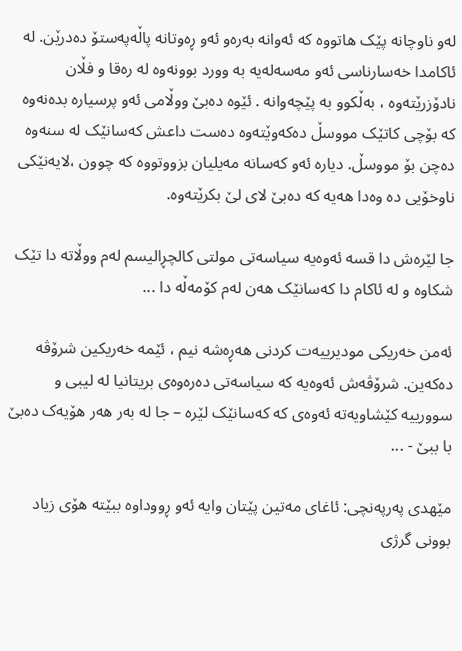لەو ناوچانە پێک هاتووە کە ئەوانە بەرەو ئەو ڕەوتانە پاڵەپەستۆ دەدرێن. لە ئاکامدا خەسارناسی ئەو مەسەلەیە بە وورد بوونەوە لە رەقا و فڵان نادۆزرێتەوە ، بەڵکوو بە پێچەوانە . ئێوە دەبێ ووڵامی ئەو پرسیارە بدەنەوە کە بۆچی کاتێک مووسڵ دەکەوێتەوە دەست داعش کەسانێک لە سنەوە دەچن بۆ مووسڵ. دیارە ئەو کەسانە مەیلیان بزووتووە کە چوون ،لایەنێکی ناوخۆیی دە وەدا هەیە کە دەبێ لای لێ بکرێتەوە.

جا لێرەش دا قسە ئەوەیە سیاسەتی مولتی کالچڕالیسم لەم ووڵاتە دا تێک شکاوە و لە ئاکام دا کەسانێک هەن لەم کۆمەڵە دا ...

ئەمن خەریکی مودیرییەت کردنی هەڕەشە نیم ، ئێمە خەریکین شرۆڤە دەکەین. شرۆڤەش ئەوەیە کە سیاسەتی دەرەوەی بریتانیا لە لیبی و سوورییە کێشاویەتە ئەوەی کە کەسانێک لێرە – جا لە بەر هەر هۆیەک دەبێ با ببێ - ...

مێهدی پەرپەنچی: ئاغای مەتین پێتان وایە ئەو ڕووداوە ببێتە هۆی زیاد بوونی گرژی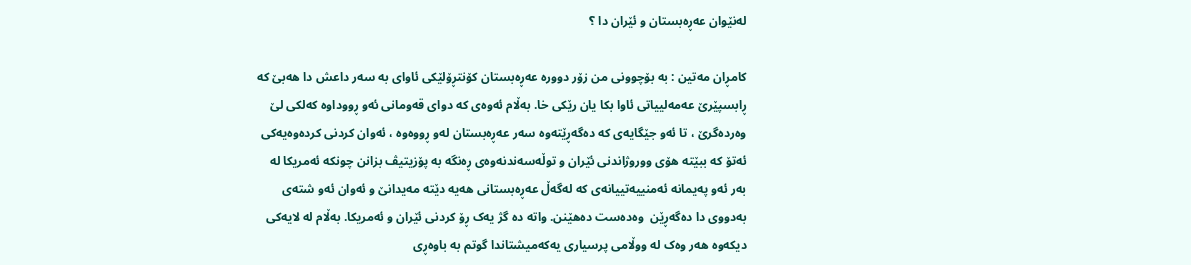لەنێوان عەڕەبستان و ئێران دا ؟

کامڕان مەتین : بە بۆچوونی من زۆر دوورە عەڕەبستان کۆنتڕۆلێکی ئاوای بە سەر داعش دا هەبێ کە ڕابسپێرێ عەمەلییاتی ئاوا بکا یان رێکی خا. بەڵام ئەوەی کە دوای قەومانی ئەو ڕووداوە کەلکی لێ وەردەگرێ ، تا ئەو جێگایەی کە دەگەڕێتەوە سەر عەڕەبستان لەو ڕووەوە ، ئەوان کردنی کردەوەیەکی ئەتۆ کە ببێتە هۆی ووروژاندنی ئێران و توڵەسەندنەوەی ڕەنگە بە پۆزیتیڤ بزانن چونکە ئەمریکا لە بەر ئەو پەیمانە ئەمنییەتییانەی کە لەگەڵ عەڕەبستانی هەیە دێتە مەیدانێ و ئەوان ئەو شتەی بەدووی دا دەگەڕێن  وەدەست دەهێنن. واتە دە گژ یەک ڕۆ کردنی ئێران و ئەمریکا. بەڵام لە لایەکی دیکەوە هەر وەک لە ووڵامی پرسیاری یەکەمیشتاندا گوتم بە باوەڕی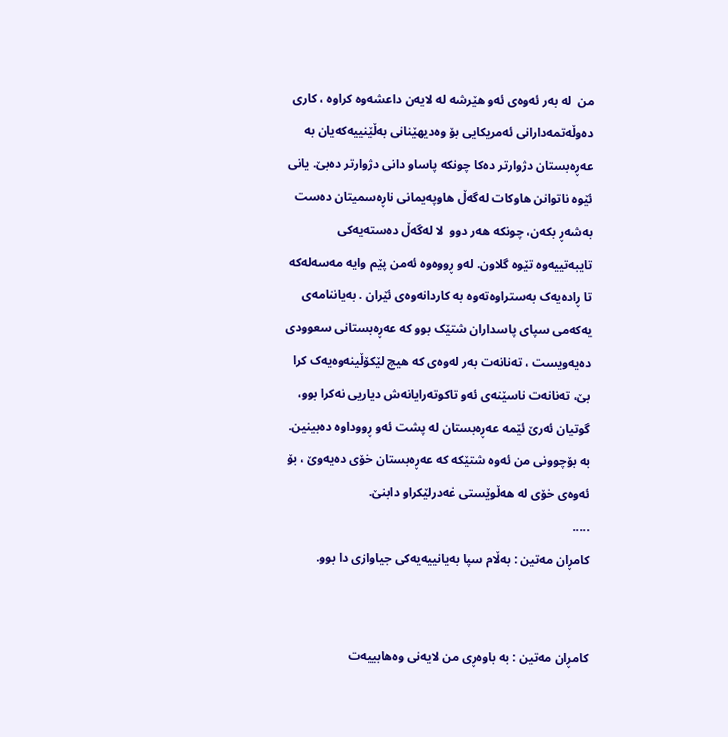من  لە بەر ئەوەی ئەو هێرشە لە لایەن داعشەوە کراوە ، کاری دەوڵەتمەدارانی ئەمریکایی بۆ وەدیهێنانی بەڵێنییەکەیان بە عەڕەبستان دژوارتر دەکا چونکە پاساو دانی دژوارتر دەبێ. یانی ئێوە ناتوانن هاوکات لەگەڵ هاوپەیمانی ناڕەسمیتان دەست بەشەڕ بکەن، چونکە هەر دوو  لا لەگەڵ دەستەیەکی تایبەتییەوە تێوە گلاون. لەو ڕووەوە ئەمن پێم وایە مەسەلەکە تا ڕادەیەک بەستراوەتەوە بە کاردانەوەی ئێران . بەیاننامەی یەکەمی سپای پاسداران شتێک بوو کە عەڕەبستانی سعوودی دەیەویست ، تەنانەت بەر لەوەی کە هیچ لێکۆڵینەوەیەک کرا بێ، تەنانەت ناسێنەی ئەو تاکوتەرایانەش دیاریی نەکرا بوو، گوتیان ئەرێ ئێمە عەڕەبستان لە پشت ئەو ڕووداوە دەبینین. بە بۆچوونی من ئەوە شتێکە کە عەڕەبستان خۆی دەیەوێ ، بۆ ئەوەی خۆی لە هەڵوێستی غەدرلێکراو دابنێ.
.....
کامڕان مەتین : بەڵام سپا بەیانییەیەکی جیاوازی دا بوو.


کامڕان مەتین : بە باوەڕی من لایەنی وەهابییەت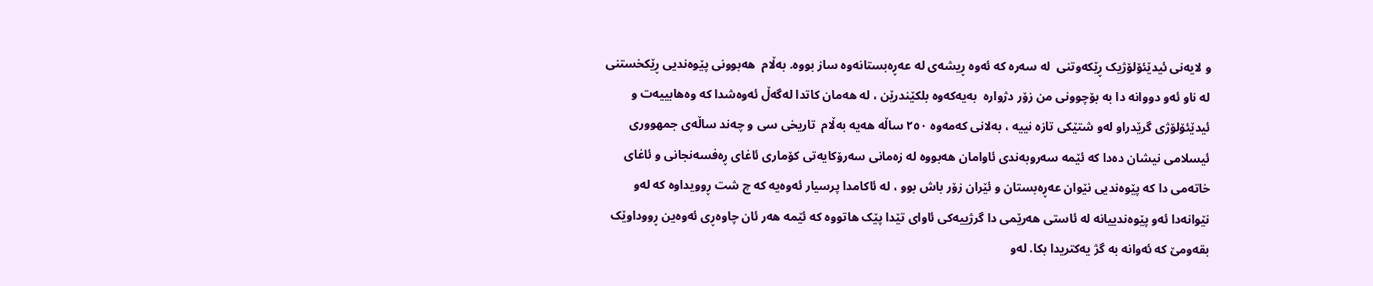و لایەنی ئیدێئۆلۆژیک ڕێکەوتنی  لە سەرە کە ئەوە ڕیشەی لە عەڕەبستانەوە ساز بووە. بەڵام  هەبوونی پێوەندیی ڕێکخستنی لە ناو ئەو دووانە دا بە بۆچوونی من زۆر دژوارە  بەیەکەوە بلکێندرێن ، لە هەمان کاتدا لەگەڵ ئەوەشدا کە وەهابییەت و ئیدێئۆلۆژی گرێدراو لەو شتێکی تازە نییە ، بەلانی کەمەوە ٢٥٠ ساڵە هەیە بەڵام  تاریخی سی و چەند ساڵەی جمهووری ئیسلامی نیشان دەدا کە ئێمە سەروبەندی ئاوامان هەبووە لە زەمانی سەرۆکایەتی کۆماری ئاغای ڕەفسەنجانی و ئاغای خاتەمی دا کە پێوەندیی نێوان عەڕەبستان و ئێران زۆر باش بوو ، لە ئاکامدا پرسیار ئەوەیە کە چ شت ڕوویداوە کە لەو نێوانەدا ئەو پێوەندییانە لە ئاستی هەرێمی دا گرژییەکی ئاوای تێدا پێک هاتووە کە ئێمە هەر ئان چاوەڕی ئەوەین ڕووداوێک بقەومێ کە ئەوانە بە گژ یەکتریدا بکا. لەو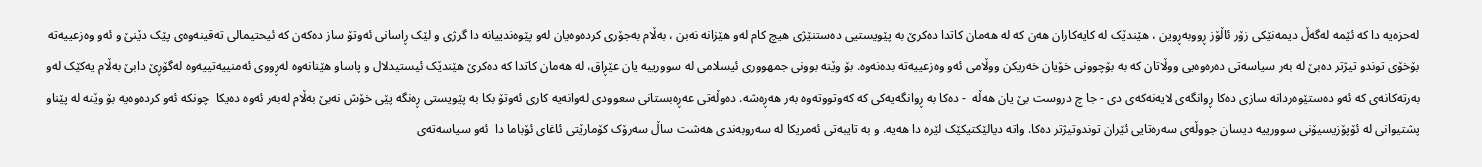لەحزەیە دا کە ئێمە لەگەڵ دیمەنێکی زۆر ئاڵۆز ڕووبەڕوین ، هێندێک لە کایەکاران هەن کە لە هەمان کاتدا دەکرێ بە پێویستیی دەستنێژی هیچ کام لەو هێزانە نەبن ، بەڵام بەجۆری کردەوەیان لەو پێوەندییانە دا گرژی و لێک ڕاسانی ئەوتۆ ساز دەکەن کە ئیحتیمالی تەقینەوەی پێک دێنێ و ئەو وەزعییەتە بۆخۆی توندو تیژتر دەبێ لە بەر سیاسەتی دەرەوەیی ووڵاتان کە بە بۆچوونی خۆیان خەریکن ووڵامی ئەو وەزعییەتە بدەنەوە. بۆ وێنە بوونی جمهووری ئیسلامی لە سوورییە یان عێڕاق، لە هەمان کاتدا کە دەکرێ هێندێک ئیستیدلال و پاساو هێنانەوە لەڕووی ئەمنییەتییەوە لەگۆڕێ دابێ بەڵام یەکێک لەو بەرتەکانەی کە ئەو دەستێوەردانە سازی دەکا ڕوانگەی لایەنەکەی دی - جا چ دروست بێ یان هەڵە  - دەکا بە ڕوانگەیەکی کە کەوتووتەوە بەر هەڕەشە. دەوڵەتی عەڕەبستانی سعوودی لەوانەیە کاری ئەوتۆ بکا بە پێویستی ڕەنگە پێی خۆش نەبێ بەڵام لەبەر ئەوە دەیکا  چونکە ئەو کردەوەیە بۆ وێنە لە پێناو پشتیوانی لە ئۆپۆزیسیۆنی سوورییە دیسان جووڵەی سەرەتایی ئێران توندوتیژتر دەکا. واتە دیالێکتیکێک لێرە دا هەیە. و بە تایبەتی ئەمریکا لە سەروبەندی هەشت ساڵ سەرۆک کۆمارێتی ئاغای ئۆباما دا  ئەو سیاسەتەی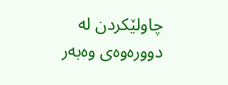چاولێکردن لە دوورەوەی وەبەر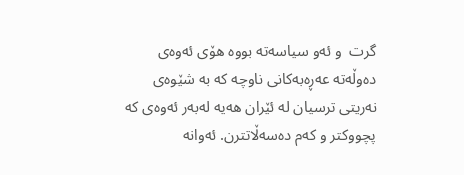گرت  و ئەو سیاسەتە بووە هۆی ئەوەی دەوڵەتە عەڕەبەکانی ناوچە کە بە شێوەی نەریتی ترسیان لە ئێران هەیە لەبەر ئەوەی کە پچووکتر و کەم دەسەڵاتترن. ئەوانە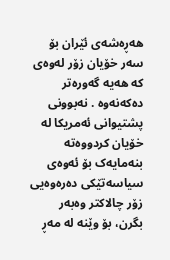هەڕەشەی ئێران بۆ سەر خۆیان زۆر لەوەی کە هەیە گەورەتر دەکەنەوە . نەبوونی پشتیوانی ئەمریکا لە خۆیان کردووەتە بنەمایەک بۆ ئەوەی سیاسەتێکی دەرەوەیی زۆر چالاکتر وەبەر بگرن، بۆ وێنە لە مەڕ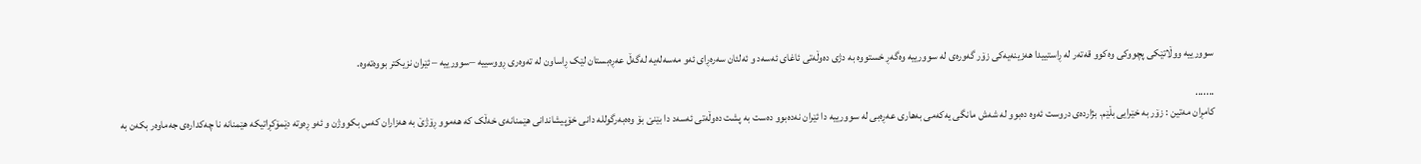سوورییە ووڵاتێکی پچووکی وەکوو قەتەر لە ڕاستییدا هەزینەیەکی زۆر گەورەی لە سوورییە وەگەڕ خستووە بە دژی دەوڵەتی ئاغای ئەسەد و ئەلئان سەرەڕای ئەو مەسەلەیە لەگەڵ عەڕەبستان لێک ڕاساون لە تەوەری ڕووسییە –سوورییە – ئێران نزیکتر بووەتەوە.

.......
کامڕان مەتین : زۆر بە خێرایی بڵێم. بژاردەی دروست ئەوە دەبوو لە شەش مانگی یەکەمی بەهاری عەڕەبی لە سوورییە دا ئێران نەدەبوو دەست بە پشت دەوڵەتی ئەسەد دا بێنێ بۆ وەەبەرگوللە دانی خۆپیشاندانی هێمنانەی خەڵک کە هەموو ڕۆژێ بە هەزاران کەس بکووژن و ئەو ڕەوتە دێمۆکڕاتیکە هێمنانە نا چەکدارەی جەماوەر بکەن بە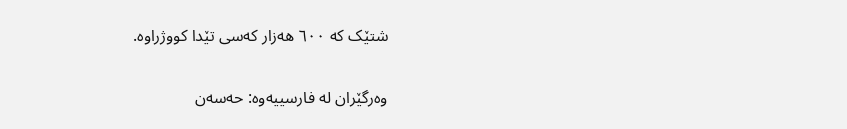شتێک کە ٦٠٠ هەزار کەسی تێدا کووژراوە.

وەرگێران لە فارسییەوە: حەسەن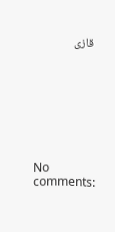قازی








No comments: